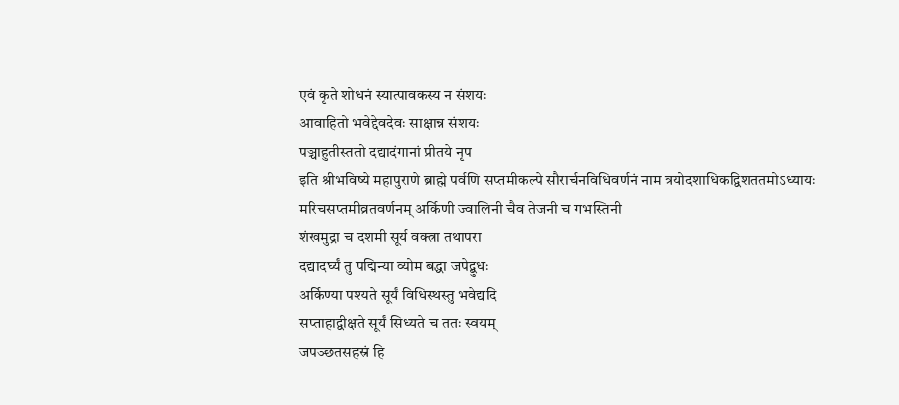एवं कृते शोधनं स्यात्पावकस्य न संशयः
आवाहितो भवेद्देवदेवः साक्षान्न संशयः
पञ्चाहुतीस्ततो दद्यादंगानां प्रीतये नृप
इति श्रीभविष्ये महापुराणे ब्राह्मे पर्वणि सप्तमीकल्पे सौरार्चनविधिवर्णनं नाम त्रयोदशाधिकद्विशततमोऽध्यायः
मरिचसप्तमीव्रतवर्णनम् अर्किणी ज्वालिनी चैव तेजनी च गभस्तिनी
शंखमुद्रा च दशमी सूर्य वक्त्रा तथापरा
दद्यादर्घ्यं तु पद्मिन्या व्योम बद्धा जपेद्बुधः
अर्किण्या पश्यते सूर्यं विधिस्थस्तु भवेद्यदि
सप्ताहाद्वीक्षते सूर्यं सिध्यते च ततः स्वयम्
जपञ्छतसहस्रं हि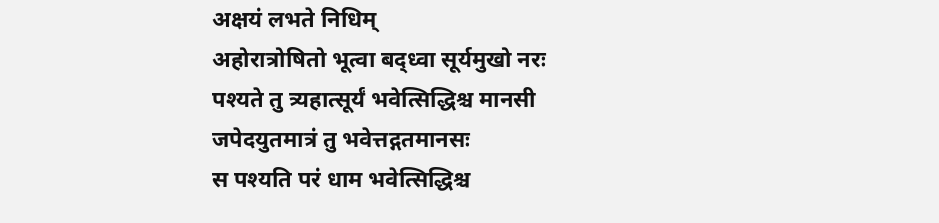अक्षयं लभते निधिम्
अहोरात्रोषितो भूत्वा बद्ध्वा सूर्यमुखो नरः
पश्यते तु त्र्यहात्सूर्यं भवेत्सिद्धिश्च मानसी
जपेदयुतमात्रं तु भवेत्तद्गतमानसः
स पश्यति परं धाम भवेत्सिद्धिश्च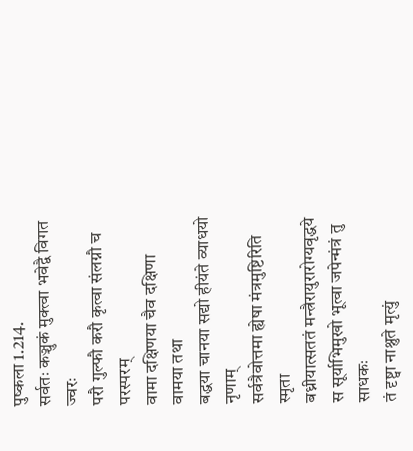पुष्कला 1.214.
सर्वतः कञ्चुकं मुक्त्वा भवेद्वै विगत ज्वरः
परौ गुल्फौ करौ कृत्वा संलग्नौ च परस्परम्
वामा दक्षिणया चैव दक्षिणा वामया तथा
बद्धया चानया सद्यो हीयंते व्याधयो नृणाम्
सर्वत्रैवोत्तमा ह्येषा मंत्रमुष्टिरिति स्मृता
बध्नीयात्सततं मन्त्रैरायुरारोग्यवृद्धये
स सूर्याभिमुखो भूत्वा जपेन्मंत्रं तु साधकः
तं दृष्ट्वा नाश्नुते मृत्युं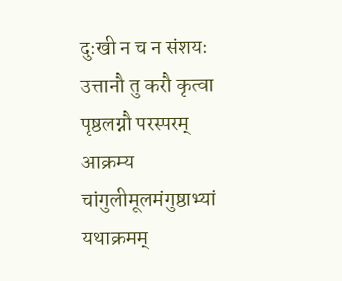दुःखी न च न संशयः
उत्तानौ तु करौ कृत्वा पृष्ठलग्नौ परस्परम्
आक्रम्य चांगुलीमूलमंगुष्ठाभ्यां यथाक्रमम्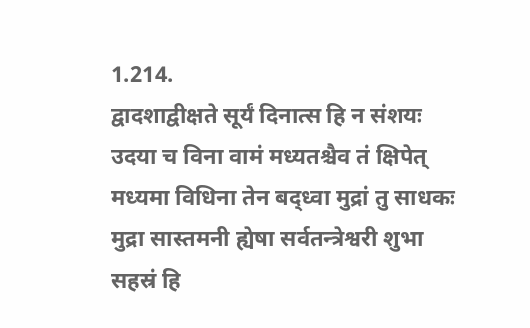1.214.
द्वादशाद्वीक्षते सूर्यं दिनात्स हि न संशयः
उदया च विना वामं मध्यतश्चैव तं क्षिपेत्
मध्यमा विधिना तेन बद्ध्वा मुद्रां तु साधकः
मुद्रा सास्तमनी ह्येषा सर्वतन्त्रेश्वरी शुभा
सहस्रं हि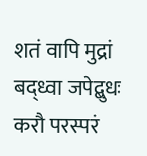शतं वापि मुद्रां बद्ध्वा जपेद्बुधः
करौ परस्परं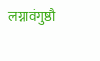लग्नावंगुष्ठौ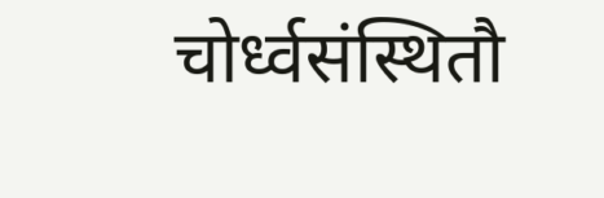चोर्ध्वसंस्थितौ